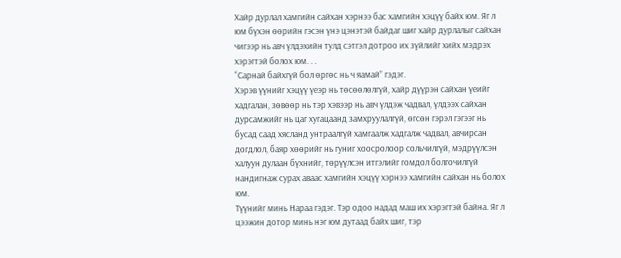Хайр дурлал хамгийн сайхан хэрнээ бас хамгийн хэцүү байх юм. Яг л юм бүхэн өөрийн гэсэн үнэ цэнэтэй байдаг шиг хайр дурлалыг сайхан чигээр нь авч үлдэхийн тулд сэтгэл дотроо их зүйлийг хийх мэдрэх хэрэгтэй болох юм. . .
“Сарнай байхгүй бол өргөс нь ч яамай” гэдэг.
Хэрэв үүнийг хэцүү үеэр нь төсөөлөлгүй, хайр дүүрэн сайхан үеийг хадгалан, зөвөөр нь тэр хэвээр нь авч үлдэж чадвал, үлдээх сайхан дурсамжийг нь цаг хугацаанд замхруулалгүй, өгсөн гэрэл гэгээг нь бусад саад хясланд унтраалгүй хамгаалж хадгалж чадвал, авчирсан догдлол, баяр хөөрийг нь гуниг хоосролоор сольчилгүй, мэдрүүлсэн халуун дулаан бүхнийг, төрүүлсэн итгэлийг гомдол болгочилгүй нандигнаж сурах аваас хамгийн хэцүү хэрнээ хамгийн сайхан нь болох юм.
Түүнийг минь Нараа гэдэг. Тэр одоо надад маш их хэрэгтэй байна. Яг л цээжин дотор минь нэг юм дутаад байх шиг, тэр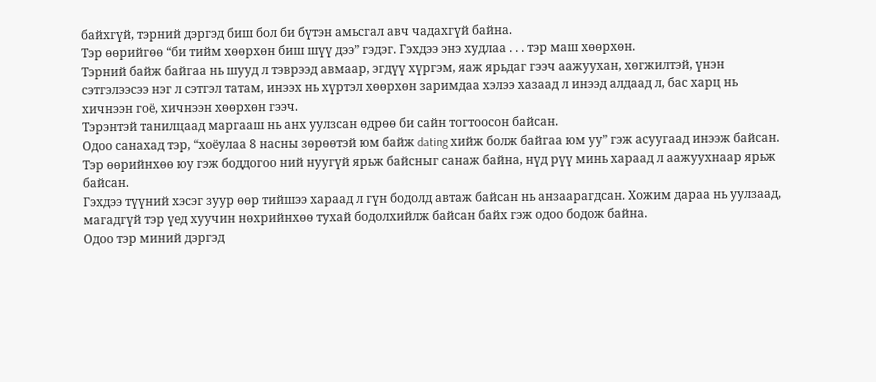байхгүй, тэрний дэргэд биш бол би бүтэн амьсгал авч чадахгүй байна.
Тэр өөрийгөө “би тийм хөөрхөн биш шүү дээ” гэдэг. Гэхдээ энэ худлаа . . . тэр маш хөөрхөн.
Тэрний байж байгаа нь шууд л тэврээд авмаар, эгдүү хүргэм, яаж ярьдаг гээч аажуухан, хөгжилтэй, үнэн сэтгэлээсээ нэг л сэтгэл татам, инээх нь хүртэл хөөрхөн заримдаа хэлээ хазаад л инээд алдаад л, бас харц нь хичнээн гоё, хичнээн хөөрхөн гээч.
Тэрэнтэй танилцаад маргааш нь анх уулзсан өдрөө би сайн тогтоосон байсан.
Одоо санахад тэр, “хоёулаа 8 насны зөрөөтэй юм байж dating хийж болж байгаа юм уу” гэж асуугаад инээж байсан. Тэр өөрийнхөө юу гэж боддогоо ний нуугүй ярьж байсныг санаж байна, нүд рүү минь хараад л аажуухнаар ярьж байсан.
Гэхдээ түүний хэсэг зуур өөр тийшээ хараад л гүн бодолд автаж байсан нь анзаарагдсан. Хожим дараа нь уулзаад, магадгүй тэр үед хуучин нөхрийнхөө тухай бодолхийлж байсан байх гэж одоо бодож байна.
Одоо тэр миний дэргэд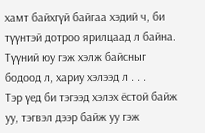хамт байхгүй байгаа хэдий ч, би түүнтэй дотроо ярилцаад л байна. Түүний юу гэж хэлж байсныг бодоод л, хариу хэлээд л . . .
Тэр үед би тэгээд хэлэх ёстой байж уу, тэгвэл дээр байж уу гэж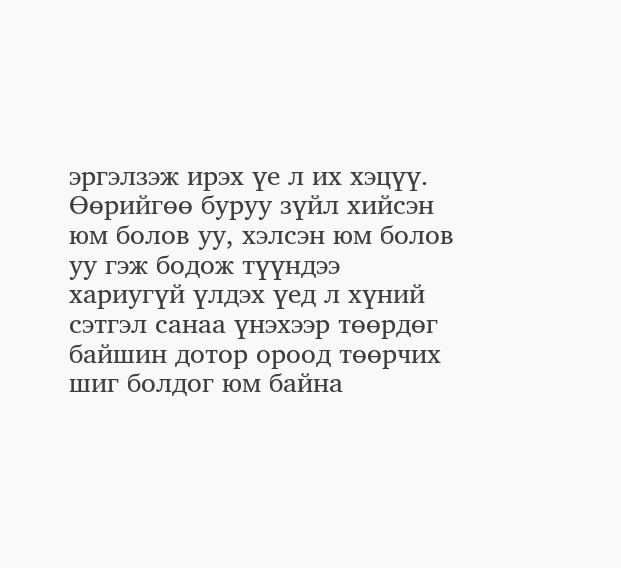эргэлзэж ирэх үе л их хэцүү. Өөрийгөө буруу зүйл хийсэн юм болов уу, хэлсэн юм болов уу гэж бодож түүндээ хариугүй үлдэх үед л хүний сэтгэл санаа үнэхээр төөрдөг байшин дотор ороод төөрчих шиг болдог юм байна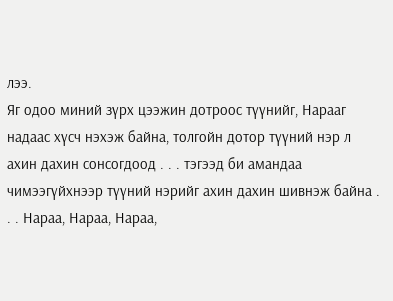лээ.
Яг одоо миний зүрх цээжин дотроос түүнийг, Нарааг надаас хүсч нэхэж байна, толгойн дотор түүний нэр л ахин дахин сонсогдоод . . . тэгээд би амандаа чимээгүйхнээр түүний нэрийг ахин дахин шивнэж байна . . . Нараа, Нараа, Нараа,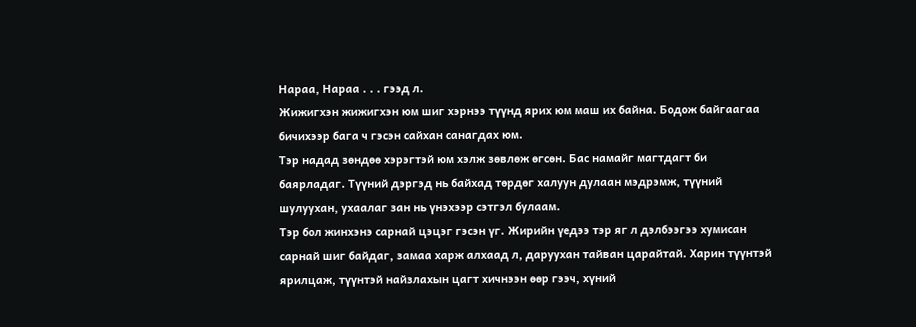Нараа, Нараа . . . гээд л.
Жижигхэн жижигхэн юм шиг хэрнээ түүнд ярих юм маш их байна. Бодож байгаагаа бичихээр бага ч гэсэн сайхан санагдах юм.
Тэр надад зөндөө хэрэгтэй юм хэлж зөвлөж өгсөн. Бас намайг магтдагт би баярладаг. Түүний дэргэд нь байхад төрдөг халуун дулаан мэдрэмж, түүний шулуухан, ухаалаг зан нь үнэхээр сэтгэл булаам.
Тэр бол жинхэнэ сарнай цэцэг гэсэн үг. Жирийн үедээ тэр яг л дэлбээгээ хумисан сарнай шиг байдаг, замаа харж алхаад л, даруухан тайван царайтай. Харин түүнтэй ярилцаж, түүнтэй найзлахын цагт хичнээн өөр гээч, хүний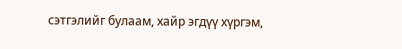сэтгэлийг булаам, хайр эгдүү хүргэм,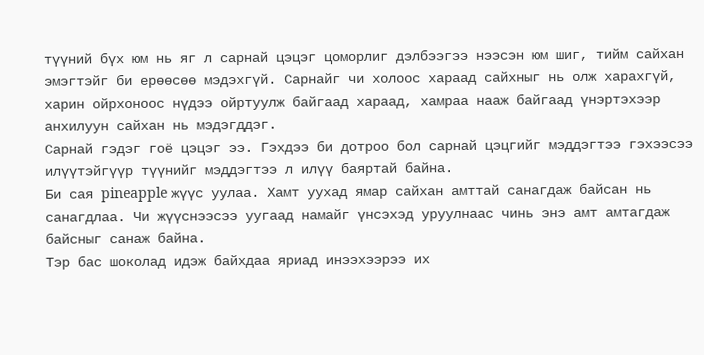түүний бүх юм нь яг л сарнай цэцэг цоморлиг дэлбээгээ нээсэн юм шиг, тийм сайхан эмэгтэйг би ерөөсөө мэдэхгүй. Сарнайг чи холоос хараад сайхныг нь олж харахгүй, харин ойрхоноос нүдээ ойртуулж байгаад хараад, хамраа нааж байгаад үнэртэхээр анхилуун сайхан нь мэдэгддэг.
Сарнай гэдэг гоё цэцэг ээ. Гэхдээ би дотроо бол сарнай цэцгийг мэддэгтээ гэхээсээ илүүтэйгүүр түүнийг мэддэгтээ л илүү баяртай байна.
Би сая pineapple жүүс уулаа. Хамт уухад ямар сайхан амттай санагдаж байсан нь санагдлаа. Чи жүүснээсээ уугаад намайг үнсэхэд уруулнаас чинь энэ амт амтагдаж байсныг санаж байна.
Тэр бас шоколад идэж байхдаа яриад инээхээрээ их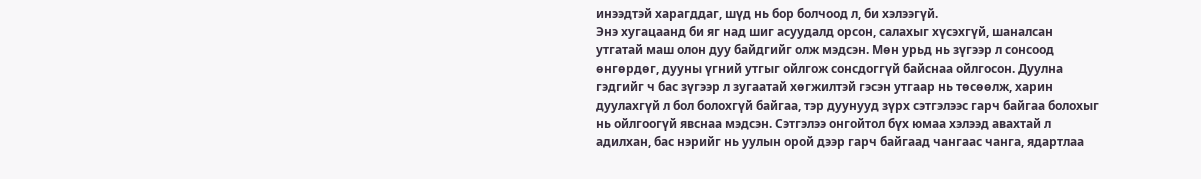инээдтэй харагддаг, шүд нь бор болчоод л, би хэлээгүй.
Энэ хугацаанд би яг над шиг асуудалд орсон, салахыг хүсэхгүй, шаналсан утгатай маш олон дуу байдгийг олж мэдсэн. Мөн урьд нь зүгээр л сонсоод өнгөрдөг, дууны үгний утгыг ойлгож сонсдоггүй байснаа ойлгосон. Дуулна гэдгийг ч бас зүгээр л зугаатай хөгжилтэй гэсэн утгаар нь төсөөлж, харин дуулахгүй л бол болохгүй байгаа, тэр дуунууд зүрх сэтгэлээс гарч байгаа болохыг нь ойлгоогүй явснаа мэдсэн. Сэтгэлээ онгойтол бүх юмаа хэлээд авахтай л адилхан, бас нэрийг нь уулын орой дээр гарч байгаад чангаас чанга, ядартлаа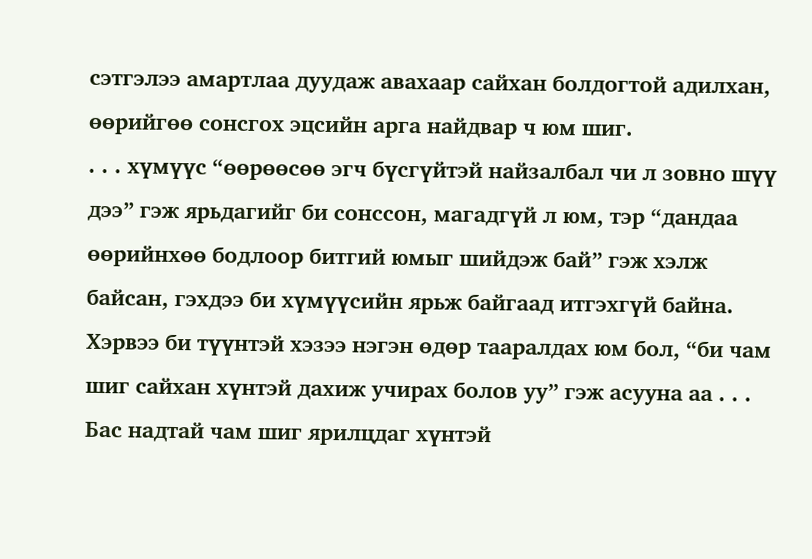сэтгэлээ амартлаа дуудаж авахаар сайхан болдогтой адилхан, өөрийгөө сонсгох эцсийн арга найдвар ч юм шиг.
. . . хүмүүс “өөрөөсөө эгч бүсгүйтэй найзалбал чи л зовно шүү дээ” гэж ярьдагийг би сонссон, магадгүй л юм, тэр “дандаа өөрийнхөө бодлоор битгий юмыг шийдэж бай” гэж хэлж байсан, гэхдээ би хүмүүсийн ярьж байгаад итгэхгүй байна.
Хэрвээ би түүнтэй хэзээ нэгэн өдөр тааралдах юм бол, “би чам шиг сайхан хүнтэй дахиж учирах болов уу” гэж асууна аа . . . Бас надтай чам шиг ярилцдаг хүнтэй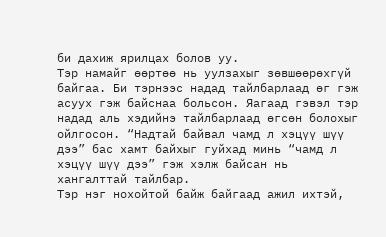би дахиж ярилцах болов уу.
Тэр намайг өөртөө нь уулзахыг зөвшөөрөхгүй байгаа. Би тэрнээс надад тайлбарлаад өг гэж асуух гэж байснаа больсон. Яагаад гэвэл тэр надад аль хэдийнэ тайлбарлаад өгсөн болохыг ойлгосон. “Надтай байвал чамд л хэцүү шүү дээ” бас хамт байхыг гуйхад минь “чамд л хэцүү шүү дээ” гэж хэлж байсан нь хангалттай тайлбар.
Тэр нэг нохойтой байж байгаад ажил ихтэй,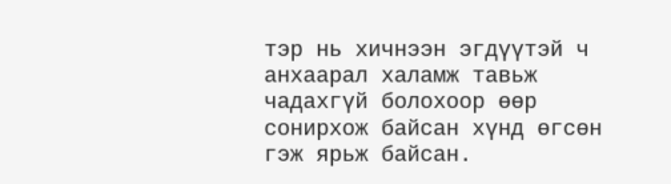тэр нь хичнээн эгдүүтэй ч анхаарал халамж тавьж чадахгүй болохоор өөр сонирхож байсан хүнд өгсөн гэж ярьж байсан.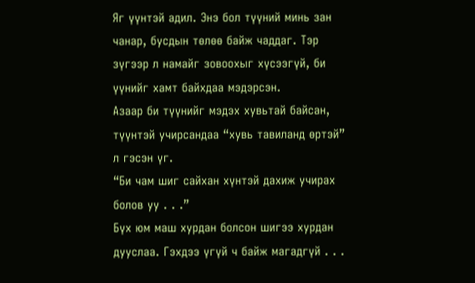Яг үүнтэй адил. Энэ бол түүний минь зан чанар, бусдын төлөө байж чаддаг. Тэр зүгээр л намайг зовоохыг хүсээгүй, би үүнийг хамт байхдаа мэдэрсэн.
Азаар би түүнийг мэдэх хувьтай байсан, түүнтэй учирсандаа “хувь тавиланд өртэй” л гэсэн үг.
“Би чам шиг сайхан хүнтэй дахиж учирах болов уу . . .”
Бүх юм маш хурдан болсон шигээ хурдан дууслаа. Гэхдээ үгүй ч байж магадгүй . . .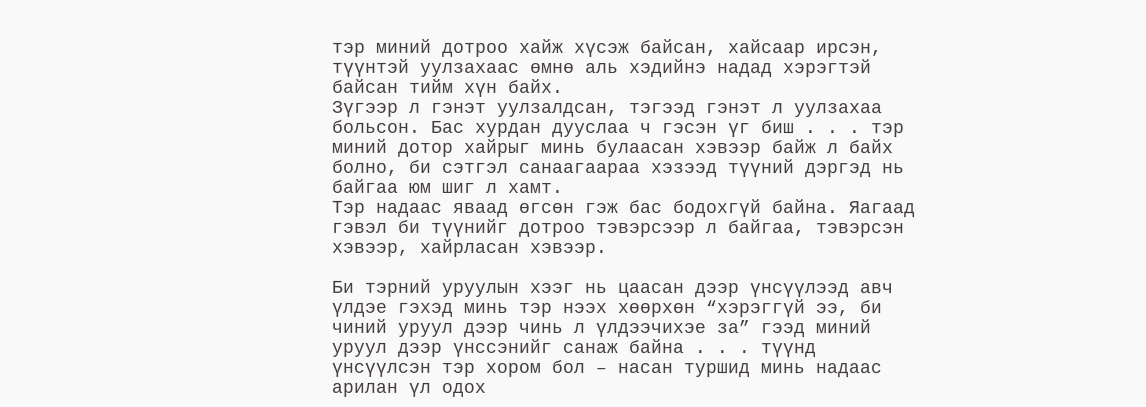тэр миний дотроо хайж хүсэж байсан, хайсаар ирсэн, түүнтэй уулзахаас өмнө аль хэдийнэ надад хэрэгтэй байсан тийм хүн байх.
Зүгээр л гэнэт уулзалдсан, тэгээд гэнэт л уулзахаа больсон. Бас хурдан дууслаа ч гэсэн үг биш . . . тэр миний дотор хайрыг минь булаасан хэвээр байж л байх болно, би сэтгэл санаагаараа хэзээд түүний дэргэд нь байгаа юм шиг л хамт.
Тэр надаас яваад өгсөн гэж бас бодохгүй байна. Яагаад гэвэл би түүнийг дотроо тэвэрсээр л байгаа, тэвэрсэн хэвээр, хайрласан хэвээр.

Би тэрний уруулын хээг нь цаасан дээр үнсүүлээд авч үлдэе гэхэд минь тэр нээх хөөрхөн “хэрэггүй ээ, би чиний уруул дээр чинь л үлдээчихэе за” гээд миний уруул дээр үнссэнийг санаж байна . . . түүнд үнсүүлсэн тэр хором бол – насан туршид минь надаас арилан үл одох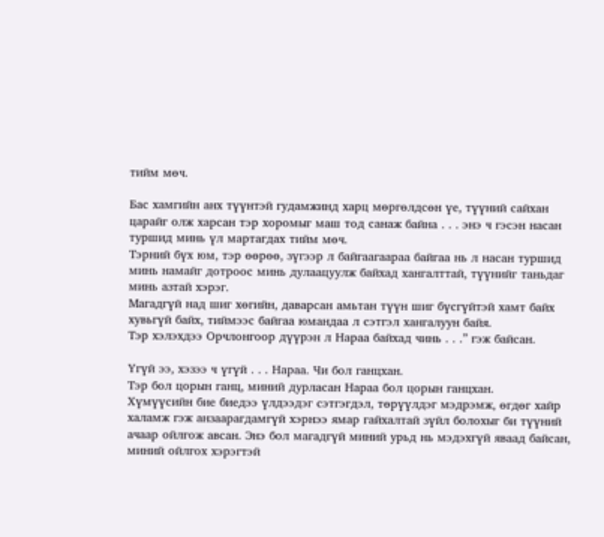тийм мөч.

Бас хамгийн анх түүнтэй гудамжинд харц мөргөлдсөн үе, түүний сайхан царайг олж харсан тэр хоромыг маш тод санаж байна . . . энэ ч гэсэн насан туршид минь үл мартагдах тийм мөч.
Тэрний бүх юм, тэр өөрөө, зүгээр л байгаагаараа байгаа нь л насан туршид минь намайг дотроос минь дулаацуулж байхад хангалттай, түүнийг таньдаг минь азтай хэрэг.
Магадгүй над шиг хөгийн, даварсан амьтан түүн шиг бүсгүйтэй хамт байх хувьгүй байх, тиймээс байгаа юмандаа л сэтгэл хангалуун байя.
Тэр хэлэхдээ Орчлонгоор дүүрэн л Нараа байхад чинь . . .” гэж байсан.

Үгүй ээ, хэзээ ч үгүй . . . Нараа. Чи бол ганцхан.
Тэр бол цорын ганц, миний дурласан Нараа бол цорын ганцхан.
Хүмүүсийн бие биедээ үлдээдэг сэтгэгдэл, төрүүлдэг мэдрэмж, өгдөг хайр халамж гэж анзаарагдамгүй хэрнээ ямар гайхалтай зүйл болохыг би түүний ачаар ойлгож авсан. Энэ бол магадгүй миний урьд нь мэдэхгүй яваад байсан, миний ойлгох хэрэгтэй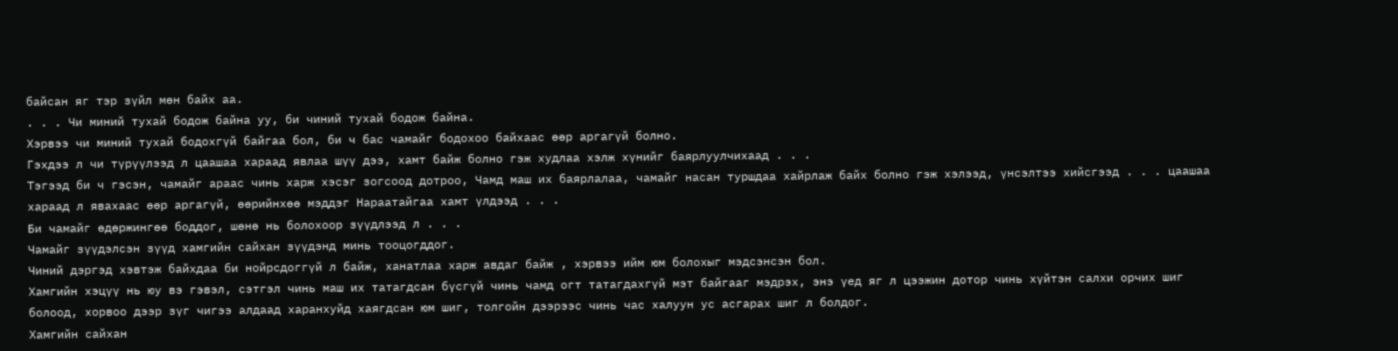байсан яг тэр зүйл мөн байх аа.
. . . Чи миний тухай бодож байна уу, би чиний тухай бодож байна.
Хэрвээ чи миний тухай бодохгүй байгаа бол, би ч бас чамайг бодохоо байхаас өөр аргагүй болно.
Гэхдээ л чи түрүүлээд л цаашаа хараад явлаа шүү дээ, хамт байж болно гэж худлаа хэлж хүнийг баярлуулчихаад . . .
Тэгээд би ч гэсэн, чамайг араас чинь харж хэсэг зогсоод дотроо, Чамд маш их баярлалаа, чамайг насан туршдаа хайрлаж байх болно гэж хэлээд, үнсэлтээ хийсгээд . . . цаашаа хараад л явахаас өөр аргагүй, өөрийнхөө мэддэг Нараатайгаа хамт үлдээд . . .
Би чамайг өдөржингөө боддог, шөнө нь болохоор зүүдлээд л . . .
Чамайг зүүдэлсэн зүүд хамгийн сайхан зүүдэнд минь тооцогддог.
Чиний дэргэд хэвтэж байхдаа би нойрсдоггүй л байж, ханатлаа харж авдаг байж , хэрвээ ийм юм болохыг мэдсэнсэн бол.
Хамгийн хэцүү нь юу вэ гэвэл, сэтгэл чинь маш их татагдсан бүсгүй чинь чамд огт татагдахгүй мэт байгааг мэдрэх, энэ үед яг л цээжин дотор чинь хүйтэн салхи орчих шиг болоод, хорвоо дээр зүг чигээ алдаад харанхуйд хаягдсан юм шиг, толгойн дээрээс чинь час халуун ус асгарах шиг л болдог.
Хамгийн сайхан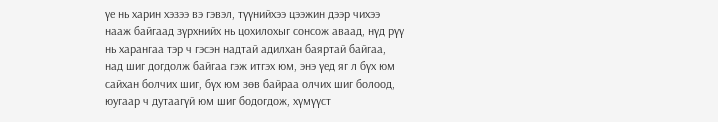үе нь харин хэзээ вэ гэвэл, түүнийхээ цээжин дээр чихээ нааж байгаад зүрхнийх нь цохилохыг сонсож аваад, нүд рүү нь харангаа тэр ч гэсэн надтай адилхан баяртай байгаа, над шиг догдолж байгаа гэж итгэх юм, энэ үед яг л бүх юм сайхан болчих шиг, бүх юм зөв байраа олчих шиг болоод, юугаар ч дутаагүй юм шиг бодогдож, хүмүүст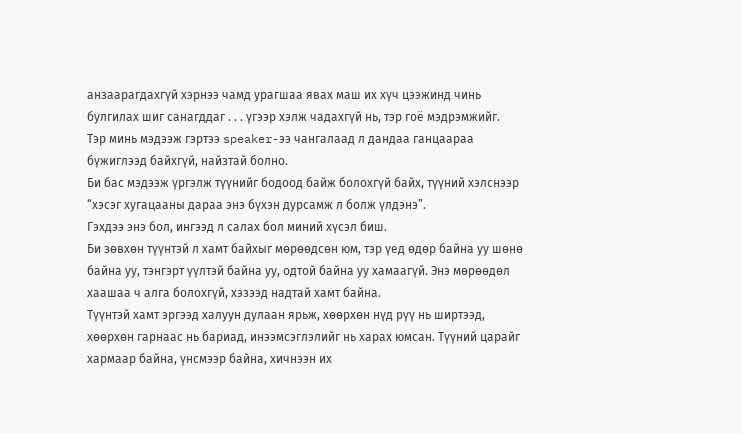анзаарагдахгүй хэрнээ чамд урагшаа явах маш их хүч цээжинд чинь булгилах шиг санагддаг . . . үгээр хэлж чадахгүй нь, тэр гоё мэдрэмжийг.
Тэр минь мэдээж гэртээ speaker-ээ чангалаад л дандаа ганцаараа бүжиглээд байхгүй, найзтай болно.
Би бас мэдээж үргэлж түүнийг бодоод байж болохгүй байх, түүний хэлснээр “хэсэг хугацааны дараа энэ бүхэн дурсамж л болж үлдэнэ”.
Гэхдээ энэ бол, ингээд л салах бол миний хүсэл биш.
Би зөвхөн түүнтэй л хамт байхыг мөрөөдсөн юм, тэр үед өдөр байна уу шөнө байна уу, тэнгэрт үүлтэй байна уу, одтой байна уу хамаагүй. Энэ мөрөөдөл хаашаа ч алга болохгүй, хэзээд надтай хамт байна.
Түүнтэй хамт эргээд халуун дулаан ярьж, хөөрхөн нүд рүү нь ширтээд, хөөрхөн гарнаас нь бариад, инээмсэглэлийг нь харах юмсан. Түүний царайг хармаар байна, үнсмээр байна, хичнээн их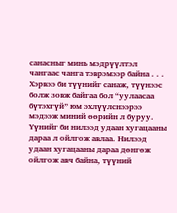санасныг минь мэдрүүлтэл чангаас чанга тэврэмээр байна . . .
Хэрвээ би түүнийг санаж, түүнээс болж зовж байгаа бол “уулаасаа бүтэхгүй” юм эхлүүлснээрээ мэдээж миний өөрийн л буруу. Үүнийг би нилээд удаан хугацааны дараа л ойлгож авлаа. Нилээд удаан хугацааны дараа дөнгөж ойлгож авч байна, түүний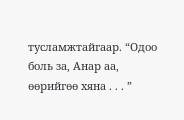тусламжтайгаар. “Одоо боль за, Анар аа, өөрийгөө хяна . . . ”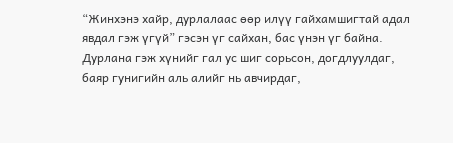“Жинхэнэ хайр, дурлалаас өөр илүү гайхамшигтай адал явдал гэж үгүй” гэсэн үг сайхан, бас үнэн үг байна. Дурлана гэж хүнийг гал ус шиг сорьсон, догдлуулдаг, баяр гунигийн аль алийг нь авчирдаг,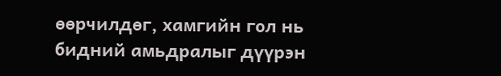өөрчилдөг, хамгийн гол нь бидний амьдралыг дүүрэн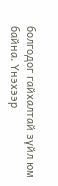болгодог гайхалтай зүйл юм байна. Үнэхээр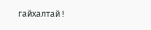гайхалтай !